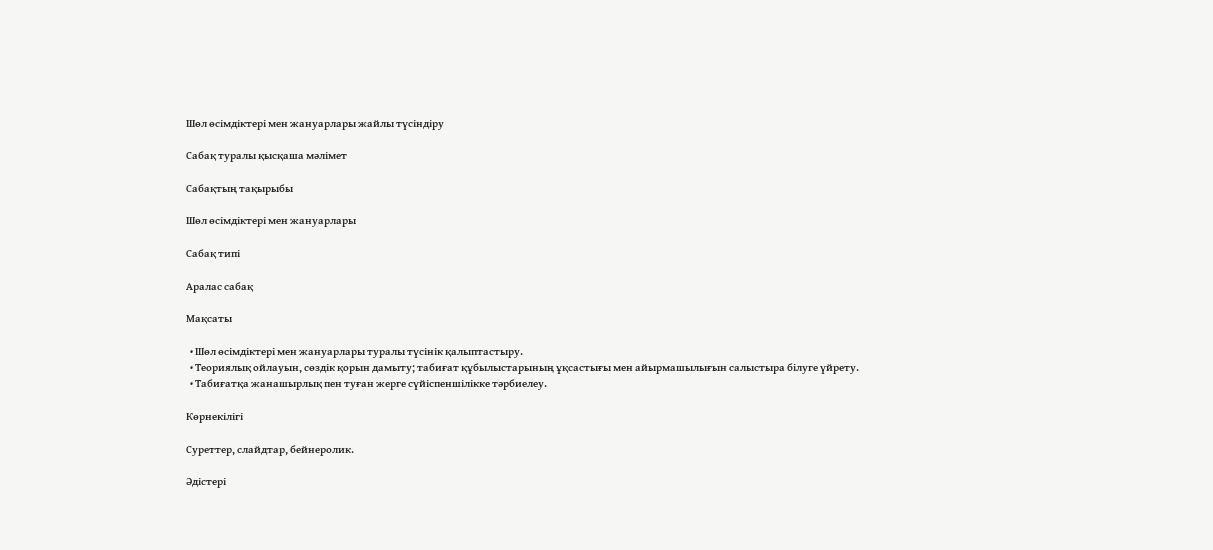Шөл өсімдіктері мен жануарлары жайлы түсіндіру

Сабақ туралы қысқаша мәлімет

Сабақтың тақырыбы

Шөл өсімдіктері мен жануарлары

Сабақ типі

Аралас сабақ

Мақсаты

  • Шөл өсімдіктері мен жануарлары туралы түсінік қалыптастыру.
  • Теориялық ойлауын, сөздік қорын дамыту; табиғат құбылыстарының ұқсастығы мен айырмашылығын салыстыра білуге үйрету.
  • Табиғатқа жанашырлық пен туған жерге сүйіспеншілікке тәрбиелеу.

Көрнекілігі

Суреттер, слайдтар, бейнеролик.

Әдістері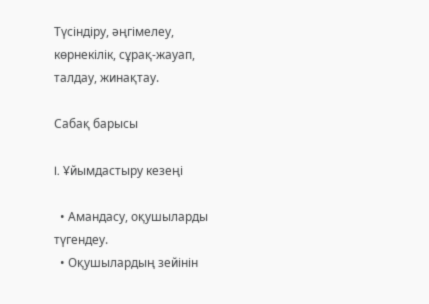Түсіндіру, әңгімелеу, көрнекілік, сұрақ-жауап, талдау, жинақтау.

Сабақ барысы

I. Ұйымдастыру кезеңі

  • Амандасу, оқушыларды түгендеу.
  • Оқушылардың зейінін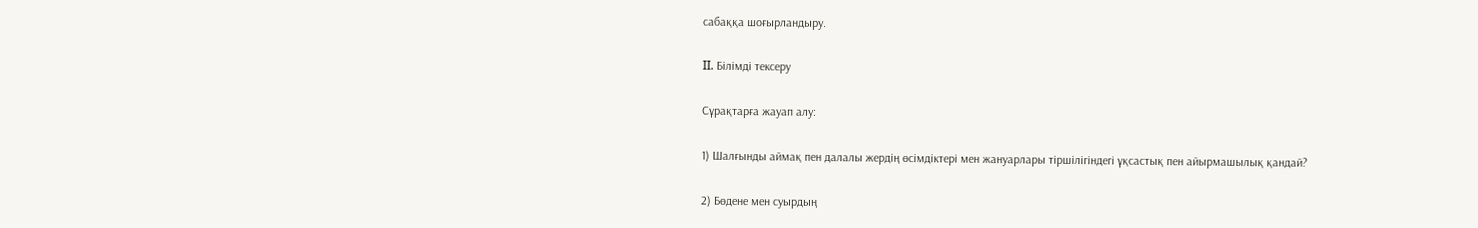сабаққа шоғырландыру.

II. Білімді тексеру

Сұрақтарға жауап алу:

1) Шалғынды аймақ пен далалы жердің өсімдіктері мен жануарлары тіршілігіндегі ұқсастық пен айырмашылық қандай?

2) Бөдене мен суырдың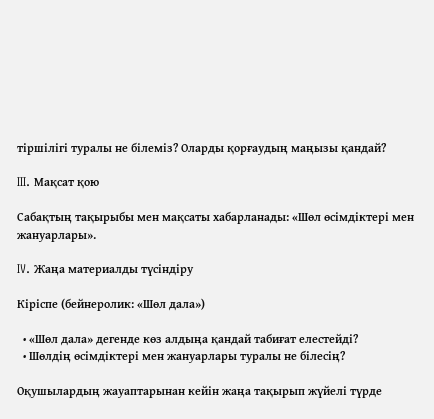тіршілігі туралы не білеміз? Оларды қорғаудың маңызы қандай?

III. Мақсат қою

Сабақтың тақырыбы мен мақсаты хабарланады: «Шөл өсімдіктері мен жануарлары».

IV. Жаңа материалды түсіндіру

Кіріспе (бейнеролик: «Шөл дала»)

  • «Шөл дала» дегенде көз алдыңа қандай табиғат елестейді?
  • Шөлдің өсімдіктері мен жануарлары туралы не білесің?

Оқушылардың жауаптарынан кейін жаңа тақырып жүйелі түрде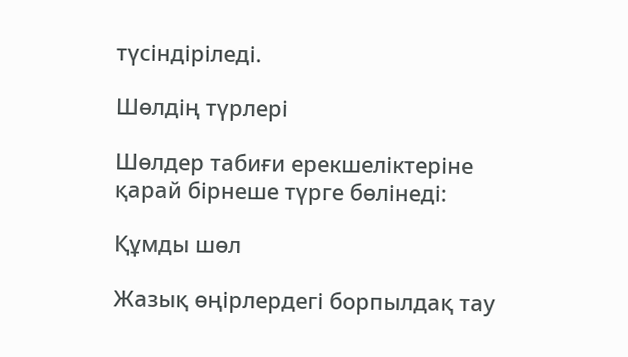түсіндіріледі.

Шөлдің түрлері

Шөлдер табиғи ерекшеліктеріне қарай бірнеше түрге бөлінеді:

Құмды шөл

Жазық өңірлердегі борпылдақ тау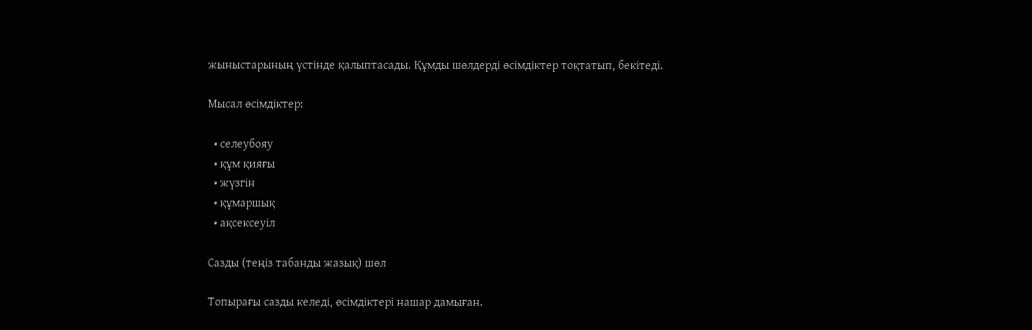жыныстарының үстінде қалыптасады. Құмды шөлдерді өсімдіктер тоқтатып, бекітеді.

Мысал өсімдіктер:

  • селеубояу
  • құм қияғы
  • жүзгін
  • құмаршық
  • ақсексеуіл

Сазды (теңіз табанды жазық) шөл

Топырағы сазды келеді, өсімдіктері нашар дамыған.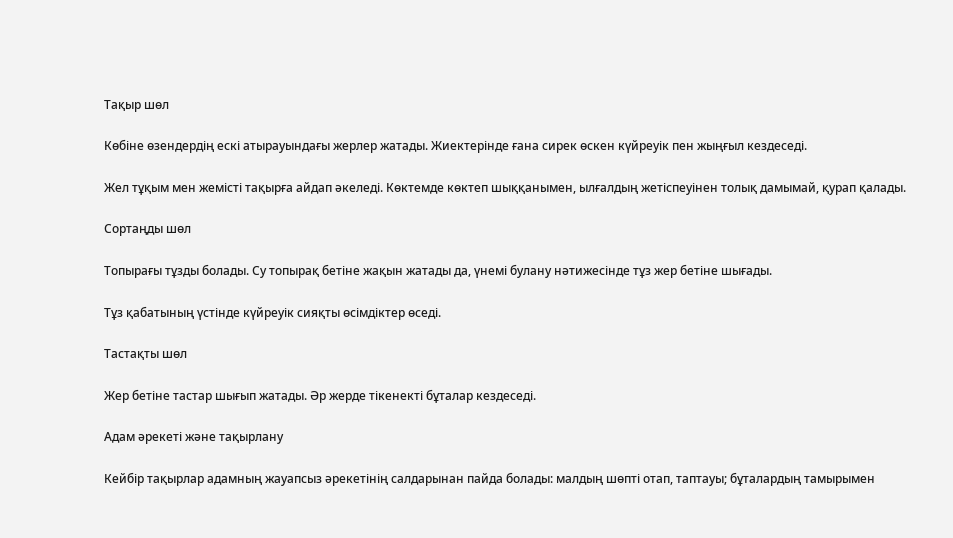Тақыр шөл

Көбіне өзендердің ескі атырауындағы жерлер жатады. Жиектерінде ғана сирек өскен күйреуік пен жыңғыл кездеседі.

Жел тұқым мен жемісті тақырға айдап әкеледі. Көктемде көктеп шыққанымен, ылғалдың жетіспеуінен толық дамымай, қурап қалады.

Сортаңды шөл

Топырағы тұзды болады. Су топырақ бетіне жақын жатады да, үнемі булану нәтижесінде тұз жер бетіне шығады.

Тұз қабатының үстінде күйреуік сияқты өсімдіктер өседі.

Тастақты шөл

Жер бетіне тастар шығып жатады. Әр жерде тікенекті бұталар кездеседі.

Адам әрекеті және тақырлану

Кейбір тақырлар адамның жауапсыз әрекетінің салдарынан пайда болады: малдың шөпті отап, таптауы; бұталардың тамырымен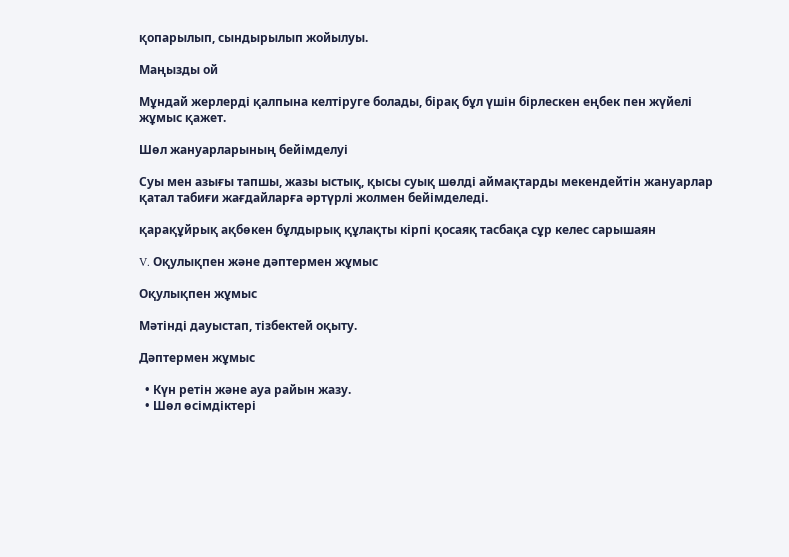қопарылып, сындырылып жойылуы.

Маңызды ой

Мұндай жерлерді қалпына келтіруге болады, бірақ бұл үшін бірлескен еңбек пен жүйелі жұмыс қажет.

Шөл жануарларының бейімделуі

Суы мен азығы тапшы, жазы ыстық, қысы суық шөлді аймақтарды мекендейтін жануарлар қатал табиғи жағдайларға әртүрлі жолмен бейімделеді.

қарақұйрық ақбөкен бұлдырық құлақты кірпі қосаяқ тасбақа сұр келес сарышаян

V. Оқулықпен және дәптермен жұмыс

Оқулықпен жұмыс

Мәтінді дауыстап, тізбектей оқыту.

Дәптермен жұмыс

  • Күн ретін және ауа райын жазу.
  • Шөл өсімдіктері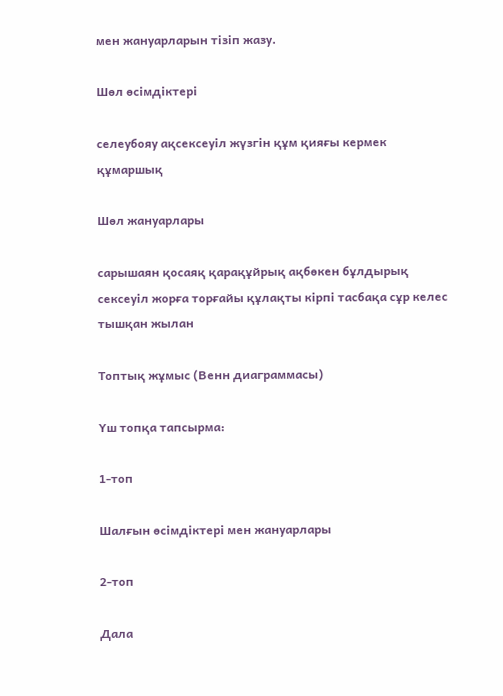мен жануарларын тізіп жазу.

Шөл өсімдіктері

селеубояу ақсексеуіл жүзгін құм қияғы кермек құмаршық

Шөл жануарлары

сарышаян қосаяқ қарақұйрық ақбөкен бұлдырық сексеуіл жорға торғайы құлақты кірпі тасбақа сұр келес тышқан жылан

Топтық жұмыс (Венн диаграммасы)

Үш топқа тапсырма:

1-топ

Шалғын өсімдіктері мен жануарлары

2-топ

Дала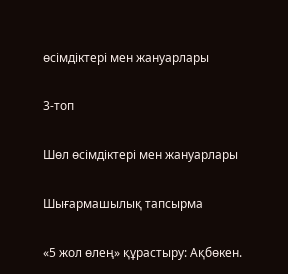өсімдіктері мен жануарлары

3-топ

Шөл өсімдіктері мен жануарлары

Шығармашылық тапсырма

«5 жол өлең» құрастыру: Ақбөкен.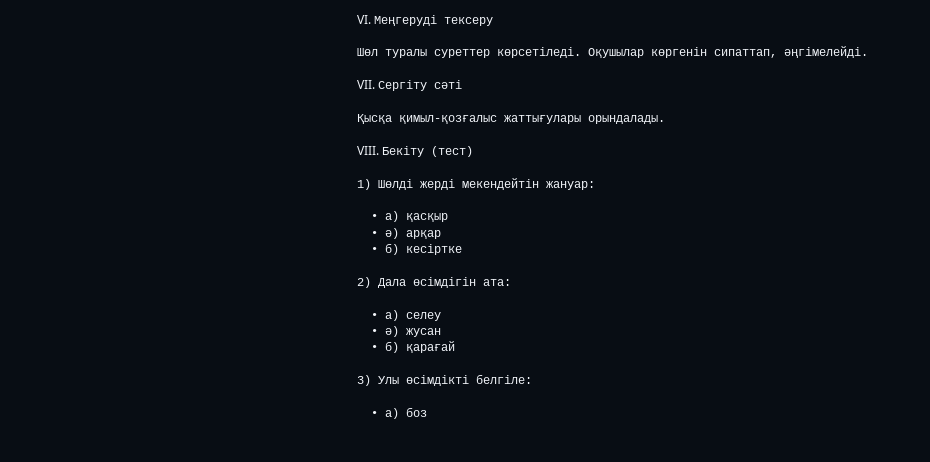VI. Меңгеруді тексеру

Шөл туралы суреттер көрсетіледі. Оқушылар көргенін сипаттап, әңгімелейді.

VII. Сергіту сәті

Қысқа қимыл-қозғалыс жаттығулары орындалады.

VIII. Бекіту (тест)

1) Шөлді жерді мекендейтін жануар:

  • а) қасқыр
  • ә) арқар
  • б) кесіртке

2) Дала өсімдігін ата:

  • а) селеу
  • ә) жусан
  • б) қарағай

3) Улы өсімдікті белгіле:

  • а) боз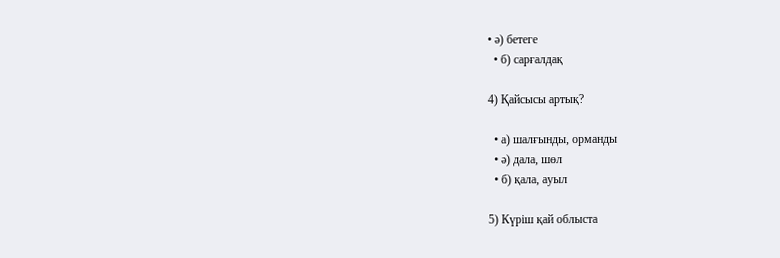• ә) бетеге
  • б) сарғалдақ

4) Қайсысы артық?

  • а) шалғынды, орманды
  • ә) дала, шөл
  • б) қала, ауыл

5) Күріш қай облыста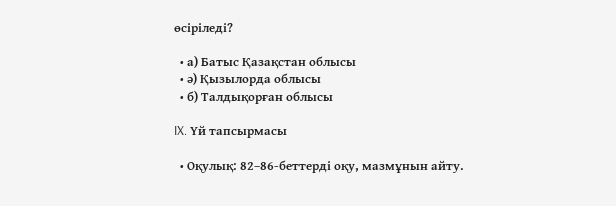өсіріледі?

  • а) Батыс Қазақстан облысы
  • ә) Қызылорда облысы
  • б) Талдықорған облысы

IX. Үй тапсырмасы

  • Оқулық: 82–86-беттерді оқу, мазмұнын айту.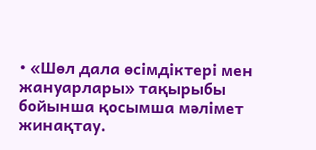• «Шөл дала өсімдіктері мен жануарлары» тақырыбы бойынша қосымша мәлімет жинақтау.